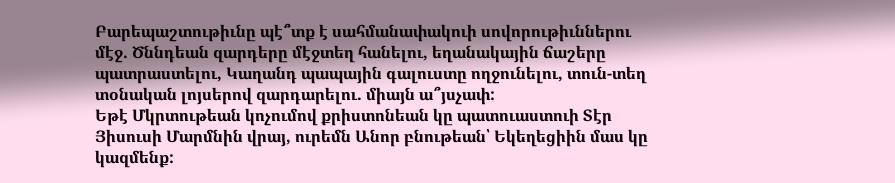Բարեպաշտութիւնը պէ՞տք է սահմանափակուի սովորութիւններու մէջ. Ծննդեան զարդերը մէջտեղ հանելու, եղանակային ճաշերը պատրաստելու, Կաղանդ պապային գալուստը ողջունելու, տուն-տեղ տօնական լոյսերով զարդարելու. միայն ա՞յսչափ:
Եթէ Մկրտութեան կոչումով քրիստոնեան կը պատուաստուի Տէր Յիսուսի Մարմնին վրայ, ուրեմն Անոր բնութեան՝ Եկեղեցիին մաս կը կազմենք: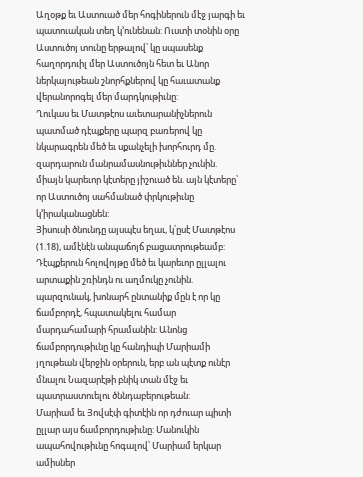Աղօթք եւ Աստուած մեր հոգիներուն մէջ յարգի եւ պատուական տեղ կ’ունենան: Ուստի տօնին օրը Աստուծոյ տունը երթալով՝ կը սպասենք հաղորդուիլ մեր Աստուծոյն հետ եւ Անոր ներկայութեան շնորհքներով կը հաւատանք վերանորոգել մեր մարդկութիւնը:
Ղուկաս եւ Մատթէոս աւետարանիչներուն պատմած դէպքերը պարզ բառերով կը նկարագրեն մեծ եւ սքանչելի խորհուրդ մը. զարդարուն մանրամասնութիւններ չունին. միայն կարեւոր կէտերը յիշուած են. այն կէտերը՝ որ Աստուծոյ սահմանած փրկութիւնը կ’իրականացնեն:
Յիսուսի ծնունդը այսպէս եղաւ, կ՛ըսէ Մատթէոս (1.18), ամէնէն անպաճոյճ բացատրութեամբ: Դէպքերուն հոլովոյթը մեծ եւ կարեւոր ըլլալու արտաքին շռինդն ու աղմուկը չունին. պարզունակ, խոնարհ ընտանիք մըն է որ կը ճամբորդէ, հպատակելու համար մարդահամարի հրամանին: Անոնց ճամբորդութիւնը կը հանդիպի Մարիամի յղութեան վերջին օրերուն, երբ ան պէտք ունէր մնալու Նազարէթի բնիկ տան մէջ եւ պատրաստուելու ծննդաբերութեան:
Մարիամ եւ Յովսէփ գիտէին որ դժուար պիտի ըլլար այս ճամբորդութիւնը: Մանուկին ապահովութիւնը հոգալով՝ Մարիամ երկար ամիսներ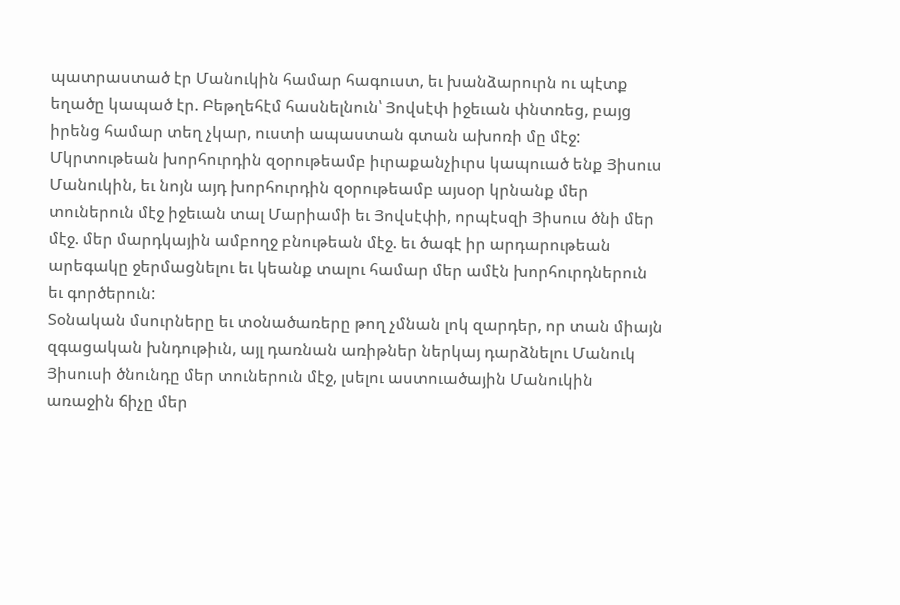պատրաստած էր Մանուկին համար հագուստ, եւ խանձարուրն ու պէտք եղածը կապած էր. Բեթղեհէմ հասնելնուն՝ Յովսէփ իջեւան փնտռեց, բայց իրենց համար տեղ չկար, ուստի ապաստան գտան ախոռի մը մէջ:
Մկրտութեան խորհուրդին զօրութեամբ իւրաքանչիւրս կապուած ենք Յիսուս Մանուկին, եւ նոյն այդ խորհուրդին զօրութեամբ այսօր կրնանք մեր տուներուն մէջ իջեւան տալ Մարիամի եւ Յովսէփի, որպէսզի Յիսուս ծնի մեր մէջ. մեր մարդկային ամբողջ բնութեան մէջ. եւ ծագէ իր արդարութեան արեգակը ջերմացնելու եւ կեանք տալու համար մեր ամէն խորհուրդներուն եւ գործերուն:
Տօնական մսուրները եւ տօնածառերը թող չմնան լոկ զարդեր, որ տան միայն զգացական խնդութիւն, այլ դառնան առիթներ ներկայ դարձնելու Մանուկ Յիսուսի ծնունդը մեր տուներուն մէջ, լսելու աստուածային Մանուկին առաջին ճիչը մեր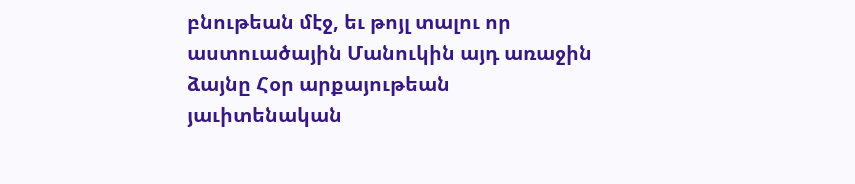բնութեան մէջ, եւ թոյլ տալու որ աստուածային Մանուկին այդ առաջին ձայնը Հօր արքայութեան յաւիտենական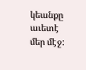կեանքը աւետէ մեր մէջ: